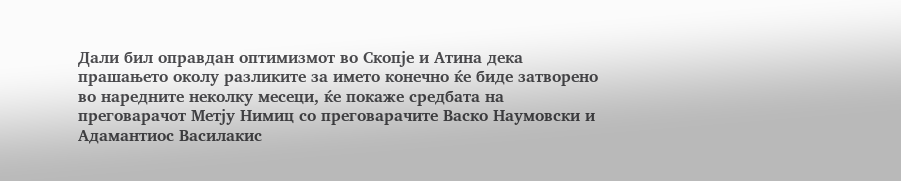Дали бил оправдан оптимизмот во Скопје и Атина дека прашањето околу разликите за името конечно ќе биде затворено во наредните неколку месеци, ќе покаже средбата на преговарачот Метју Нимиц со преговарачите Васко Наумовски и Адамантиос Василакис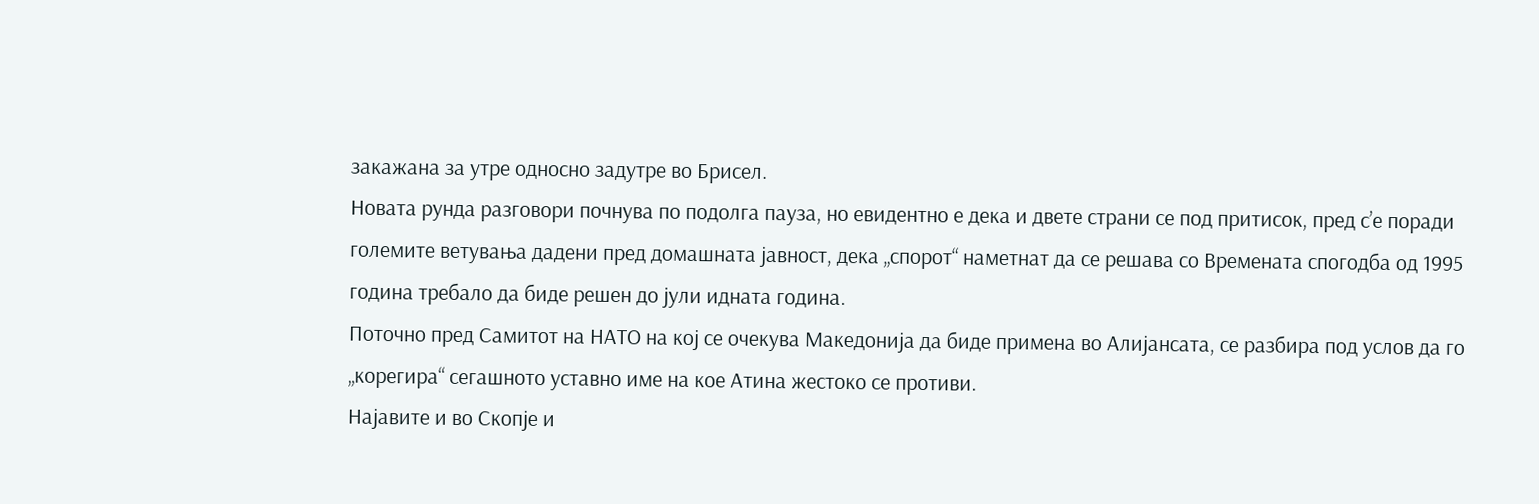закажана за утре односно задутре во Брисел.
Новата рунда разговори почнува по подолга пауза, но евидентно е дека и двете страни се под притисок, пред с’е поради големите ветувања дадени пред домашната јавност, дека „спорот“ наметнат да се решава со Времената спогодба од 1995 година требало да биде решен до јули идната година.
Поточно пред Самитот на НАТО на кој се очекува Македонија да биде примена во Алијансата, се разбира под услов да го „корегира“ сегашното уставно име на кое Атина жестоко се противи.
Најавите и во Скопје и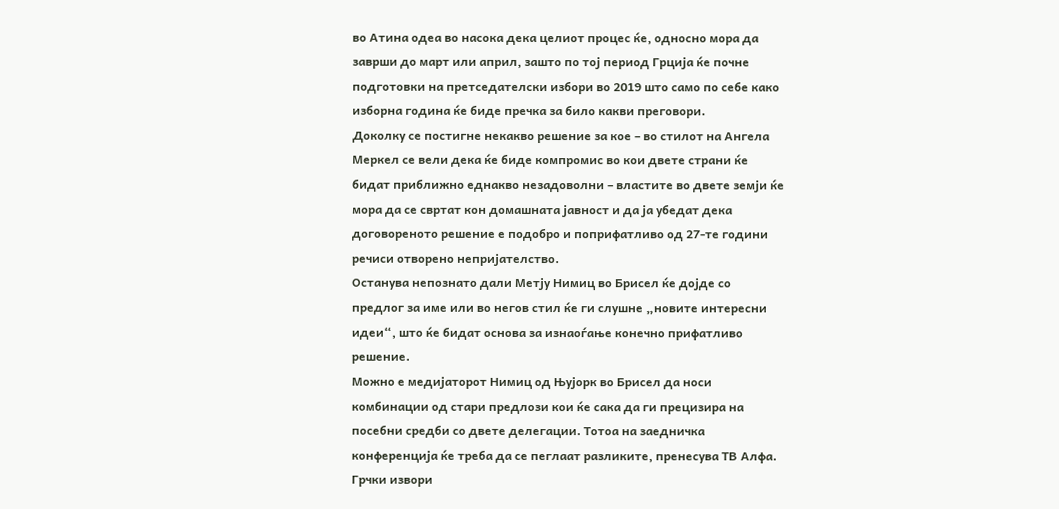во Атина одеа во насока дека целиот процес ќе, односно мора да заврши до март или април, зашто по тој период Грција ќе почне подготовки на претседателски избори во 2019 што само по себе како изборна година ќе биде пречка за било какви преговори.
Доколку се постигне некакво решение за кое – во стилот на Ангела Меркел се вели дека ќе биде компромис во кои двете страни ќе бидат приближно еднакво незадоволни – властите во двете земји ќе мора да се свртат кон домашната јавност и да ја убедат дека договореното решение е подобро и поприфатливо од 27-те години речиси отворено непријателство.
Останува непознато дали Метју Нимиц во Брисел ќе дојде со предлог за име или во негов стил ќе ги слушне „новите интересни идеи“, што ќе бидат основа за изнаоѓање конечно прифатливо решение.
Можно е медијаторот Нимиц од Њујорк во Брисел да носи комбинации од стари предлози кои ќе сака да ги прецизира на посебни средби со двете делегации. Тотоа на заедничка конференција ќе треба да се пеглаат разликите, пренесува ТВ Алфа.
Грчки извори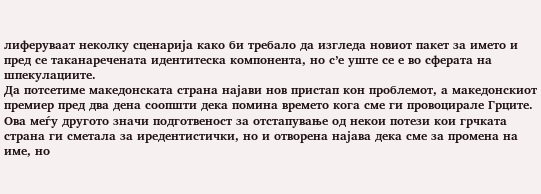лиферуваат неколку сценарија како би требало да изгледа новиот пакет за името и пред се таканаречената идентитеска компонента, но с’е уште се е во сферата на шпекулациите.
Да потсетиме македонската страна најави нов пристап кон проблемот, а македонскиот премиер пред два дена соопшти дека помина времето кога сме ги провоцирале Грците. Ова меѓу другото значи подготвеност за отстапување од некои потези кои грчката страна ги сметала за иредентистички, но и отворена најава дека сме за промена на име, но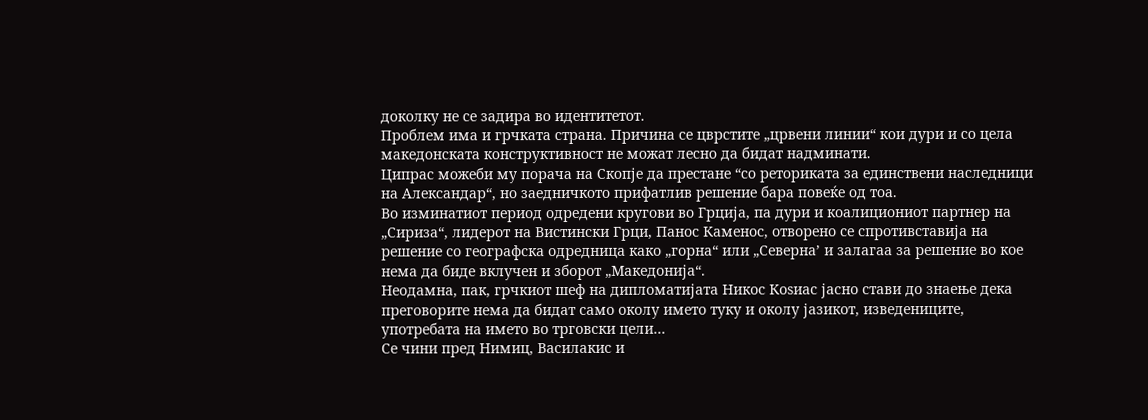доколку не се задира во идентитетот.
Проблем има и грчката страна. Причина се цврстите „црвени линии“ кои дури и со цела македонската конструктивност не можат лесно да бидат надминати.
Ципрас можеби му порача на Скопје да престане “со реториката за единствени наследници на Александар“, но заедничкото прифатлив решение бара повеќе од тоа.
Во изминатиот период одредени кругови во Грција, па дури и коалициониот партнер на „Сириза“, лидерот на Вистински Грци, Панос Каменос, отворено се спротивставија на решение со географска одредница како „горна“ или „Северна’ и залагаа за решение во кое нема да биде вклучен и зборот „Македонија“.
Неодамна, пак, грчкиот шеф на дипломатијата Никос Коѕиас јасно стави до знаење дека преговорите нема да бидат само околу името туку и околу јазикот, изведениците, употребата на името во трговски цели…
Се чини пред Нимиц, Василакис и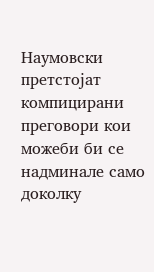Наумовски претстојат компицирани преговори кои можеби би се надминале само доколку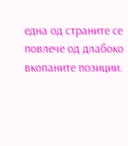една од страните се повлече од длабоко вкопаните позиции.